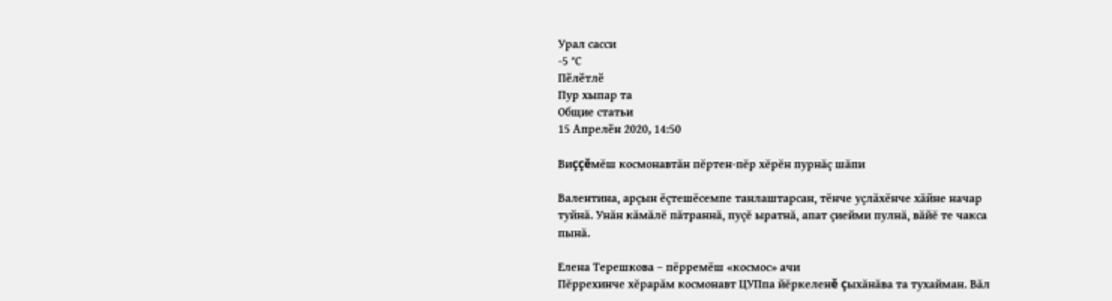Урал сасси
-5 °С
Пӗлӗтлӗ
Пур хыпар та
Общие статьи
15 Апрелӗн 2020, 14:50

Виççĕмĕш космонавтăн пĕртен-пĕр хĕрĕн пурнăç шăпи

Валентина‚ арçын ĕçтешĕсемпе танлаштарсан‚ тĕнче уçлăхĕнче хăйне начар туйнă. Унăн кăмăлĕ пăтраннă‚ пуçĕ ыратнă‚ апат çиейми пулнă‚ вăйĕ те чакса пынă.

Елена Терешкова – пĕрремĕш «космос» ачи
Пĕррехинче хĕрарăм космонавт ЦУПпа йĕркеленĕ çыхăнăва та тухайман. Вăл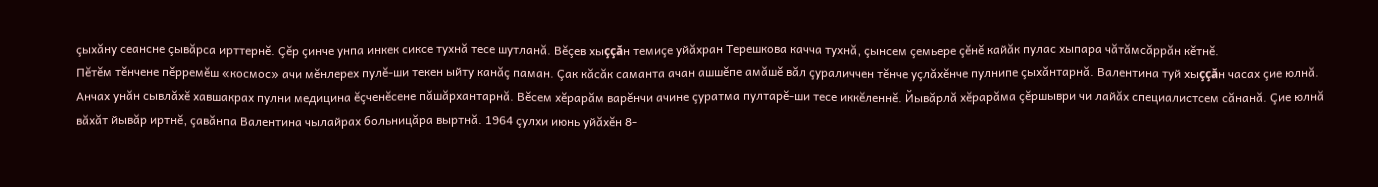çыхăну сеансне çывăрса ирттернĕ. Çĕр çинче унпа инкек сиксе тухнă тесе шутланă. Вĕçев хыççăн темиçе уйăхран Терешкова качча тухнă‚ çынсем çемьере çĕнĕ кайăк пулас хыпара чăтăмсăррăн кĕтнĕ.
Пĕтĕм тĕнчене пĕрремĕш «космос» ачи мĕнлерех пулĕ-ши текен ыйту канăç паман. Çак кăсăк саманта ачан ашшĕпе амăшĕ вăл çураличчен тĕнче уçлăхĕнче пулнипе çыхăнтарнă. Валентина туй хыççăн часах çие юлнă. Анчах унăн сывлăхĕ хавшакрах пулни медицина ĕçченĕсене пăшăрхантарнă. Вĕсем хĕрарăм варĕнчи ачине çуратма пултарĕ-ши тесе иккĕленнĕ. Йывăрлă хĕрарăма çĕршыври чи лайăх специалистсем сăнанă. Çие юлнă вăхăт йывăр иртнĕ‚ çавăнпа Валентина чылайрах больницăра выртнă. 1964 çулхи июнь уйăхĕн 8-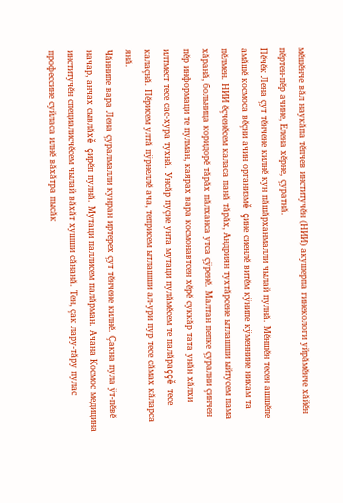мĕшĕнче вăл наукăпа тĕпчев институчĕн (НИИ) акушерпа гинекологи уйрăмĕнче хăйĕн пĕртен-пĕр ачине‚ Елена хĕрне, çуратнă.
Пĕчĕк Лена çут тĕнчене килнĕ кун пăшăрханмалли чылай пулнă. Мĕншĕн тесен ашшĕпе амăшĕ космоса вĕçни ачин организмĕ çине сиенлĕ витĕм кÿнипе кÿменнине никам та пĕлмен. НИИ ĕçченĕсем каласа панă тăрăх‚ Андриян тухтăрсене ытлашши ыйтусем пама хăранă‚ больница коридорĕ тăрăх пăлханса утса çÿренĕ. Малтан пепке çурални çинчен пĕр информаци те пулман‚ каярах вара космонавтсен хĕрĕ суккăр тата унăн хăлхи илтмест тесе сас-хура тухнă. Унсăр пуçне унта мутаци пулăмĕсем те палăраççĕ тесе калаçнă. Пĕрисем ултă пÿрнеллĕ ача‚ теприсем ытлашши ал-ури пур тесе сăмах кăларса янă.
Чăннипе вара Лена çуралмалли кунран иртерех çут тĕнчене килнĕ. Çакна пула ÿт-пĕвĕ начар‚ анчах сывлăхĕ çирĕп пулнă. Мутаци паллисем палăрман. Ачана Космос медицина институчĕн специалисчĕсем чылай вăхăт хушши сăнанă. Тен‚ çак лару-тăру пулас профессине суйласа илнĕ вăхăтра пысăк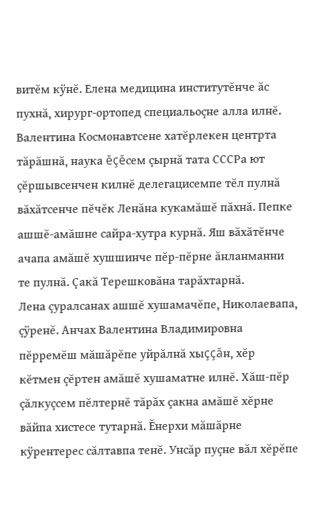витĕм кÿнĕ. Елена медицина институтĕнче ăс пухнă‚ хирург-ортопед специальоçне алла илнĕ.
Валентина Космонавтсене хатĕрлекен центрта тăрăшнă‚ наука ĕçĕсем çырнă тата СССРа ют çĕршывсенчен килнĕ делегацисемпе тĕл пулнă вăхăтсенче пĕчĕк Ленăна кукамăшĕ пăхнă. Пепке ашшĕ-амăшне сайра-хутра курнă. Яш вăхăтĕнче ачапа амăшĕ хушшинче пĕр-пĕрне ăнланманни те пулнă. Çакă Терешковăна тарăхтарнă.
Лена çуралсанах ашшĕ хушамачĕпе‚ Николаевапа‚ çÿренĕ. Анчах Валентина Владимировна пĕрремĕш мăшăрĕпе уйрăлнă хыççăн‚ хĕр кĕтмен çĕртен амăшĕ хушаматне илнĕ. Хăш-пĕр çăлкуçсем пĕлтернĕ тăрăх çакна амăшĕ хĕрне вăйпа хистесе тутарнă. Ĕнерхи мăшăрне кÿрентерес сăлтавпа тенĕ. Унсăр пуçне вăл хĕрĕпе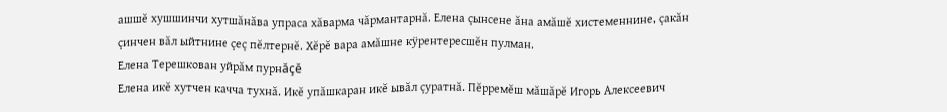ашшĕ хушшинчи хутшăнăва упраса хăварма чăрмантарнă. Елена çынсене ăна амăшĕ хистеменнине‚ çакăн çинчен вăл ыйтнине çеç пĕлтернĕ. Хĕрĕ вара амăшне кÿрентересшĕн пулман.
Елена Терешкован уйрăм пурнăçĕ
Елена икĕ хутчен качча тухнă. Икĕ упăшкаран икĕ ывăл çуратнă. Пĕрремĕш мăшăрĕ Игорь Алексеевич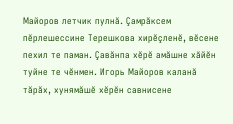Майоров летчик пулнă. Çамрăксем пĕрлешессине Терешкова хирĕçленĕ, вĕсене пехил те паман. Çавăнпа хĕрĕ амăшне хăйĕн туйне те чĕнмен. Игорь Майоров каланă тăрăх‚ хунямăшĕ хĕрĕн савнисене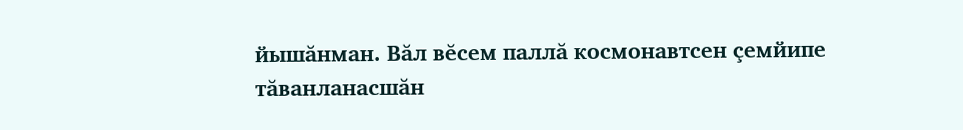йышăнман. Вăл вĕсем паллă космонавтсен çемйипе тăванланасшăн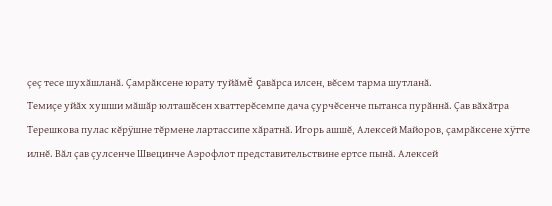çеç тесе шухăшланă. Çамрăксене юрату туйăмĕ çавăрса илсен‚ вĕсем тарма шутланă.
Темиçе уйăх хушши мăшăр юлташĕсен хваттерĕсемпе дача çурчĕсенче пытанса пурăннă. Çав вăхăтра Терешкова пулас кĕрÿшне тĕрмене лартассипе хăратнă. Игорь ашшĕ‚ Алексей Майоров‚ çамрăксене хÿтте илнĕ. Вăл çав çулсенче Швецинче Аэрофлот представительствине ертсе пынă. Алексей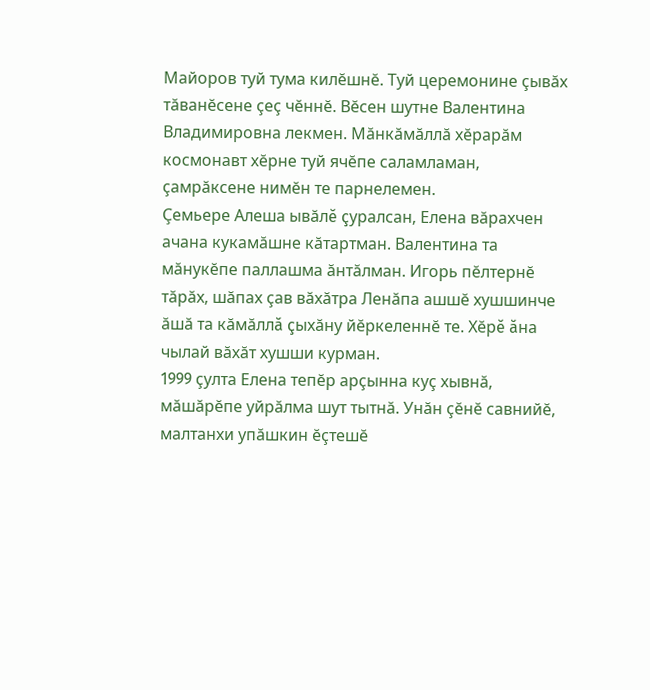Майоров туй тума килĕшнĕ. Туй церемонине çывăх тăванĕсене çеç чĕннĕ. Вĕсен шутне Валентина Владимировна лекмен. Мăнкăмăллă хĕрарăм космонавт хĕрне туй ячĕпе саламламан‚ çамрăксене нимĕн те парнелемен.
Çемьере Алеша ывăлĕ çуралсан‚ Елена вăрахчен ачана кукамăшне кăтартман. Валентина та мăнукĕпе паллашма ăнтăлман. Игорь пĕлтернĕ тăрăх‚ шăпах çав вăхăтра Ленăпа ашшĕ хушшинче ăшă та кăмăллă çыхăну йĕркеленнĕ те. Хĕрĕ ăна чылай вăхăт хушши курман.
1999 çулта Елена тепĕр арçынна куç хывнă‚ мăшăрĕпе уйрăлма шут тытнă. Унăн çĕнĕ савнийĕ, малтанхи упăшкин ĕçтешĕ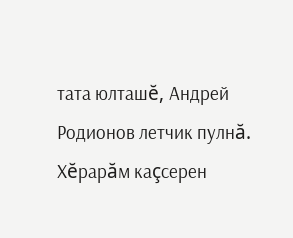тата юлташĕ, Андрей Родионов летчик пулнă. Хĕрарăм каçсерен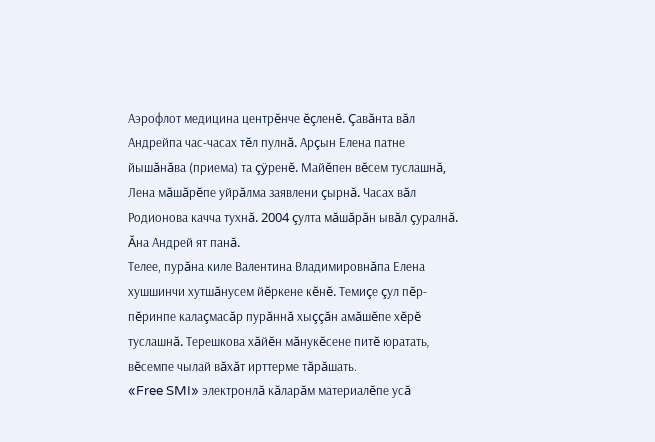Аэрофлот медицина центрĕнче ĕçленĕ. Çавăнта вăл Андрейпа час-часах тĕл пулнă. Арçын Елена патне йышăнăва (приема) та çÿренĕ. Майĕпен вĕсем туслашнă‚ Лена мăшăрĕпе уйрăлма заявлени çырнă. Часах вăл Родионова качча тухнă. 2004 çулта мăшăрăн ывăл çуралнă. Ăна Андрей ят панă.
Телее, пурăна киле Валентина Владимировнăпа Елена хушшинчи хутшăнусем йĕркене кĕнĕ. Темиçе çул пĕр-пĕринпе калаçмасăр пурăннă хыççăн амăшĕпе хĕрĕ туслашнă. Терешкова хăйĕн мăнукĕсене питĕ юратать‚ вĕсемпе чылай вăхăт ирттерме тăрăшать.
«Free SMI» электронлă кăларăм материалĕпе усă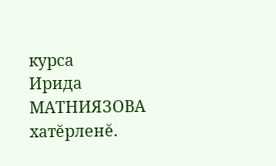курса
Ирида МАТНИЯЗОВА хатĕрленĕ.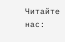Читайте нас: